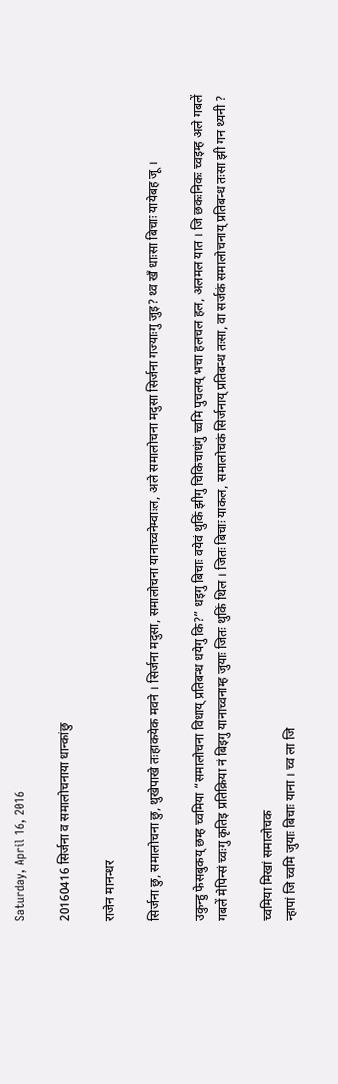Saturday, April 16, 2016

20160416 सिर्जना व समालोचनाया धान्कांछु

राजेन मानन्धर

सिर्जना छु, समालोचना छु, थुखेपाखे तःहाकयेक मवने । सिर्जना मदुसा, समालोचना यानाच्वनेम्वाःल, अले समालोचना मदुसा सिर्जना गज्याःगु जुइ? थ्व खँ धाःसा बिचाः यायेबह जू ।

उकुन्हु फेसबुकय् छम्ह च्वमिया “समालोचना विधाय् प्रतिबन्ध धयेगु कि?” धइगु बिचाः वयेवं थुकिं झीगु चिकिचाधंगु च्वमि पुचलय् भचा हलचल हल, अलमल यात । जि छकःनिकः च्वइम्ह अले गबलें गबलें मेपिन्सं च्वःगु कृतिइ प्रतिक्रिया नं बिइगु यानाच्वनाम्ह जुयाः जितः थुकिं थिल । जितः बिचाः याकल, समालोचकं सिर्जनाय् प्रतिबन्ध तःसा, वा सर्जकं समालोचनाय् प्रतिबन्ध तःसा झी गन थ्यनी ?

च्वमिया मिखां समालोचक
न्हापां जि च्वमि जुयाः बिचाः याना । च्व ला जि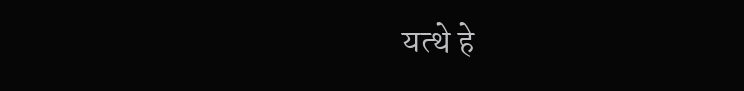यत्थे हे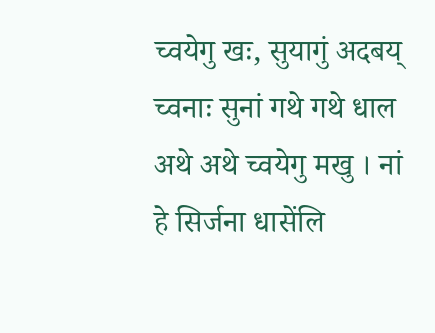च्वयेगु खः, सुयागुं अदबय् च्वनाः सुनां गथे गथे धाल अथे अथे च्वयेगु मखु । नां हे सिर्जना धासेंलि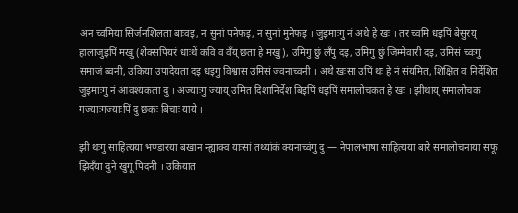अन च्वमिया सिर्जनशिलता बाःवइ, न सुनां पनेफइ, न सुनां मुनेफइ । जुइमाःगु नं अथे हे खः । तर च्वमि धइपिं बेसुरय् हालाजुइपिं मखु (शेक्सपियरं धाःथें कवि व वँय् छता हे मखु), उमिगु छुं लँपु दइ, उमिगु छुं जिम्मेवारी दइ, उमिसं च्वःगु समाजं ब्वनी, उकिया उपादेयता दइ धइगु विश्वास उमिसं ज्वनाच्वनी । अथे खःसा उपिं थः हे नं संयमित, शिक्षित व निर्देशित जुइमाःगु नं आवश्यकता दु । अज्याःगु ज्याय् उमित दिशानिर्देश बिइपिं धइपिं समालोचकत हे खः । झीथाय् समालोचक गज्याःगज्याःपिं दु छकः बिचाः याये ।

झी थःगु साहित्यया भण्डारया बखान न्ह्याक्व याःसां तथ्यांकं क्यनाच्वंगु दु — नेपालभाषा साहित्यया बारे समालोचनाया सफू झिदँया दुने खुगू पिदनी । उकियात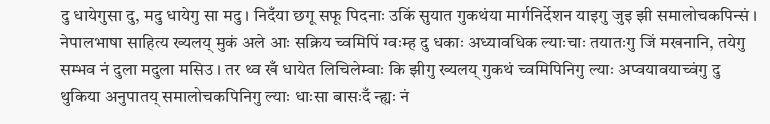दु धायेगुसा दु, मदु धायेगु सा मदु । निदँया छगू सफू पिदनाः उकिं सुयात गुकथंया मार्गनिर्देशन याइगु जुइ झी समालोचकपिन्सं । नेपालभाषा साहित्य ख्यलय् मुकं अले आः सक्रिय च्वमिपिं ग्वःम्ह दु धकाः अध्यावधिक ल्याःचाः तयातःगु जिं मखनानि, तयेगु सम्भव नं दुला मदुला मसिउ । तर थ्व खँ धायेत लिचिलेम्वाः कि झीगु ख्यलय् गुकथं च्वमिपिनिगु ल्याः अप्वयावयाच्वंगु दु थुकिया अनुपातय् समालोचकपिनिगु ल्याः धाःसा बासःदँ न्ह्यः नं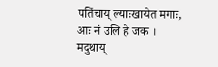पतिंचाय् ल्याःखायेत मगाः, आः नं उलि हे जक । मदुथाय्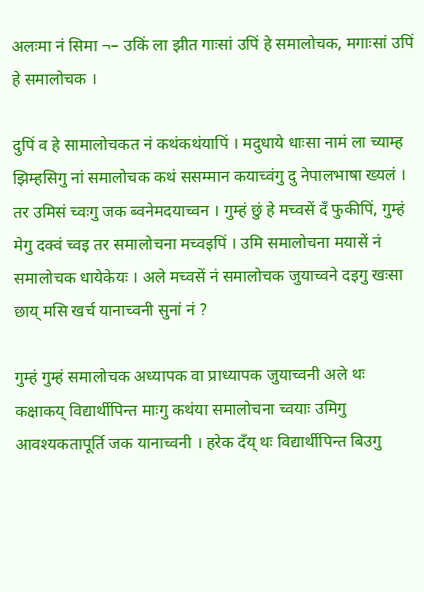अलःमा नं सिमा ¬– उकिं ला झीत गाःसां उपिं हे समालोचक, मगाःसां उपिं हे समालोचक ।

दुपिं व हे सामालोचकत नं कथंकथंयापिं । मदुधाये धाःसा नामं ला च्याम्ह झिम्हसिगु नां समालोचक कथं ससम्मान कयाच्वंगु दु नेपालभाषा ख्यलं । तर उमिसं च्वःगु जक ब्वनेमदयाच्वन । गुम्हं छुं हे मच्वसें दँ फुकीपिं, गुम्हं मेगु दक्वं च्वइ तर समालोचना मच्वइपिं । उमि समालोचना मयासें नं समालोचक धायेकेयः । अले मच्वसें नं समालोचक जुयाच्वने दइगु खःसा छाय् मसि खर्च यानाच्वनी सुनां नं ?

गुम्हं गुम्हं समालोचक अध्यापक वा प्राध्यापक जुयाच्वनी अले थः कक्षाकय् विद्यार्थीपिन्त माःगु कथंया समालोचना च्वयाः उमिगु आवश्यकतापूर्ति जक यानाच्वनी । हरेक दँय् थः विद्यार्थीपिन्त बिउगु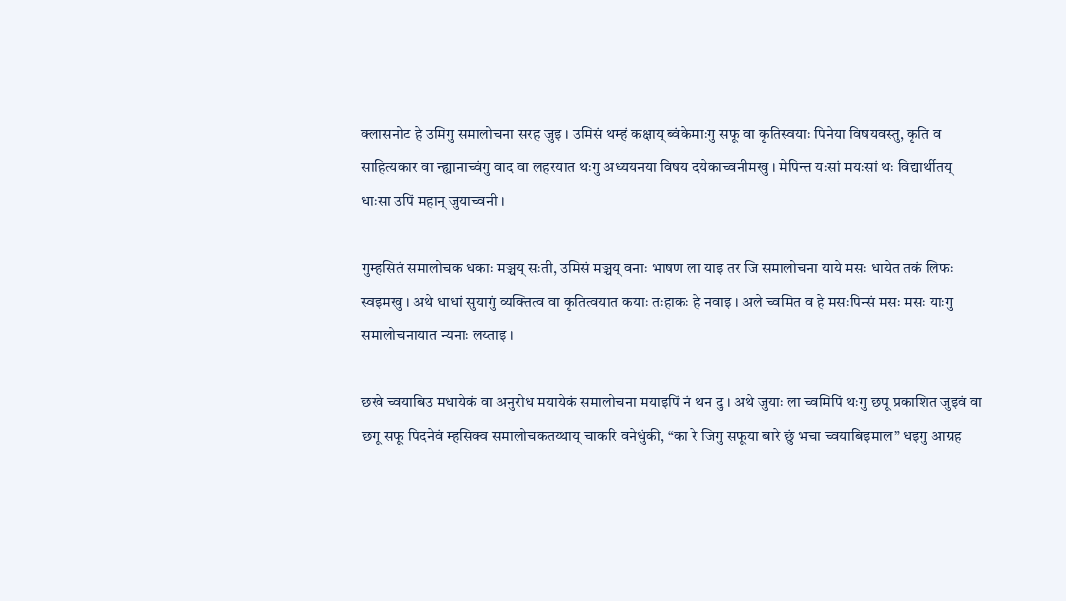क्लासनोट हे उमिगु समालोचना सरह जुइ । उमिसं थम्हं कक्षाय् ब्वंकेमाःगु सफू वा कृतिस्वयाः पिनेया विषयवस्तु, कृति व साहित्यकार वा न्ह्यानाच्वंगु वाद वा लहरयात थःगु अध्ययनया विषय दयेकाच्वनीमखु । मेपिन्त यःसां मयःसां थः विद्यार्थीतय् धाःसा उपिं महान् जुयाच्वनी ।

गुम्हसितं समालोचक धकाः मञ्चय् सःती, उमिसं मञ्चय् वनाः भाषण ला याइ तर जि समालोचना याये मसः धायेत तकं लिफः स्वइमखु । अथे धाधां सुयागुं व्यक्तित्व वा कृतित्वयात कयाः तःहाकः हे नवाइ । अले च्वमित व हे मसःपिन्सं मसः मसः याःगु समालोचनायात न्यनाः लय्ताइ ।

छखे च्वयाबिउ मधायेकं वा अनुरोध मयायेकं समालोचना मयाइपिं नं थन दु । अथे जुयाः ला च्वमिपिं थःगु छपू प्रकाशित जुइवं वा छगू सफू पिदनेवं म्हसिक्व समालोचकतय्थाय् चाकरि वनेधुंकी, “का रे जिगु सफूया बारे छुं भचा च्वयाबिइमाल” धइगु आग्रह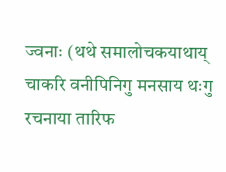ज्वनाः (थथे समालोचकयाथाय् चाकरि वनीपिनिगु मनसाय थःगु रचनाया तारिफ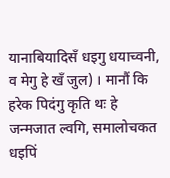यानाबियादिसँ धइगु धयाच्वनी, व मेगु हे खँ जुल) । मानौं कि हरेक पिदंगु कृति थः हे जन्मजात ल्वगि, समालोचकत धइपिं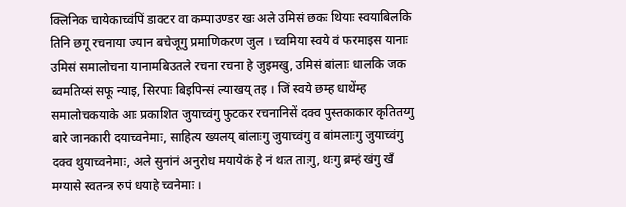क्लिनिक चायेकाच्वंपिं डाक्टर वा कम्पाउण्डर खः अले उमिसं छकः थियाः स्वयाबिलकि तिनि छगू रचनाया ज्यान बचेजूगु प्रमाणिकरण जुल । च्वमिया स्वये वं फरमाइस यानाः उमिसं समालोचना यानामबिउतले रचना रचना हे जुइमखु, उमिसं बांलाः धालकि जक ब्वमतिय्सं सफू न्याइ, सिरपाः बिइपिन्सं ल्याखय् तइ । जिं स्वये छम्ह धाथेंम्ह समालोचकयाके आः प्रकाशित जुयाच्वंगु फुटकर रचनानिसें दक्व पुस्तकाकार कृतितय्गु बारे जानकारी दयाच्वनेमाः, साहित्य ख्यलय् बांलाःगु जुयाच्वंगु व बांमलाःगु जुयाच्वंगु दक्व थुयाच्वनेमाः, अले सुनांनं अनुरोध मयायेकं हे नं थःत ताःगु, थःगु ब्रम्हं खंगु खँ मग्यासे स्वतन्त्र रुपं धयाहे च्वनेमाः ।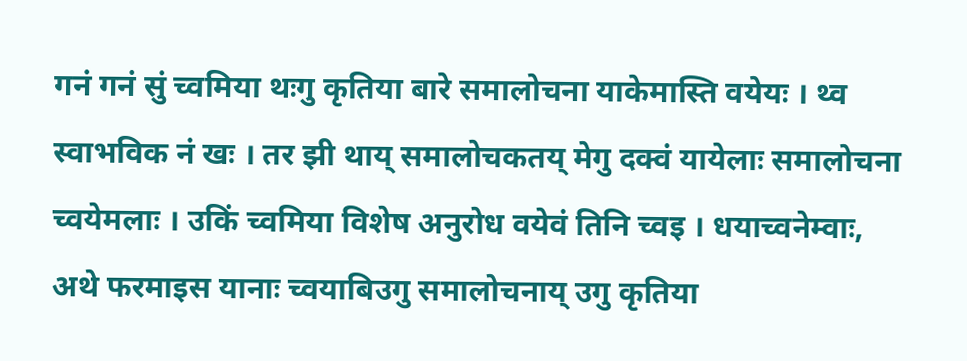गनं गनं सुं च्वमिया थःगु कृतिया बारे समालोचना याकेमास्ति वयेयः । थ्व स्वाभविक नं खः । तर झी थाय् समालोचकतय् मेगु दक्वं यायेलाः समालोचना च्वयेमलाः । उकिं च्वमिया विशेष अनुरोध वयेवं तिनि च्वइ । धयाच्वनेम्वाः, अथे फरमाइस यानाः च्वयाबिउगु समालोचनाय् उगु कृतिया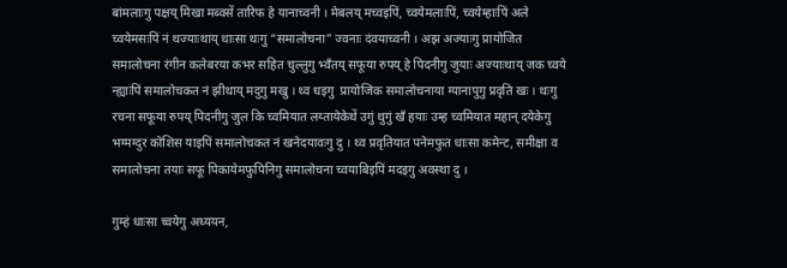बांमलाःगु पक्षय् मिखा मब्वसें तारिफ हे यानाच्वनी । मेबलय् मच्वइपिं, च्वयेमलाःपिं, च्वयेम्हाःपिं अले च्वयेमसःपिं नं थज्याःथाय् धाःसा थःगु “समालोचना” ज्वनाः दंवयाच्वनी । अझ अज्याःगु प्रायोजित समालोचना रंगीन कलेबरया कभर सहित चुल्लुगु भ्वँतय् सफूया रुपय् हे पिदनीगु जुयाः अज्याःथाय् जक च्वये न्ह्याःपिं समालोचकत नं झीथाय् मदुगु मखु । थ्व धइगु  प्रायोजिक समालोचनाया ग्यानापुगु प्रवृति खः । थःगु रचना सफूया रुपय् पिदनीगु जुल कि च्वमियात लय्तायेकेथें उगुं थुगुं खँ हयाः उम्ह च्वमियात महान् दयेकेगु भग्मग्दुर कोशिस याइपिं समालोचकत नं खनेदयावःगु दु । थ्व प्रवृतियात पनेमफुत धाःसा कमेन्ट, समीक्षा व समालोचना तयाः सफू पिकायेमफुपिनिगु समालोचना च्वयाबिइपिं मदइगु अवस्था दु ।

गुम्हं धाःसा च्वयेगु अध्ययन,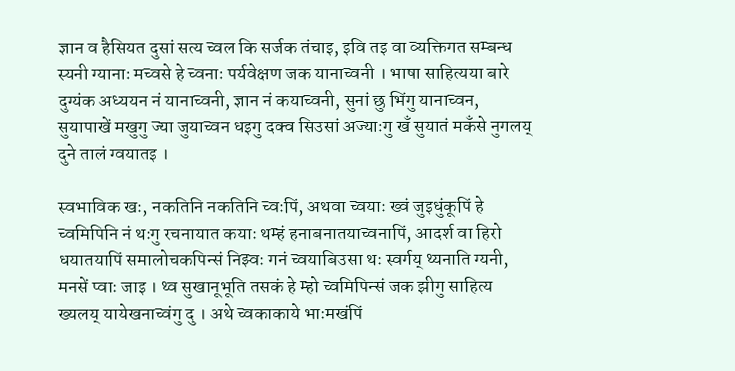ज्ञान व हैसियत दुसां सत्य च्वल कि सर्जक तंचाइ, इवि तइ वा व्यक्तिगत सम्बन्ध स्यनी ग्यानाः मच्वसे हे च्वनाः पर्यवेक्षण जक यानाच्वनी । भाषा साहित्यया बारे दुग्यंक अध्ययन नं यानाच्वनी, ज्ञान नं कयाच्वनी, सुनां छु भिंगु यानाच्वन, सुयापाखें मखुगु ज्या जुयाच्वन धइगु दक्व सिउसां अज्याःगु खँ सुयातं मकँसे नुगलय् दुने तालं ग्वयातइ ।

स्वभाविक खः, नकतिनि नकतिनि च्वःपिं, अथवा च्वयाः ख्वं जुइधुंकूपिं हे च्वमिपिनि नं थःगु रचनायात कयाः थम्हं हनाबनातयाच्वनापिं, आदर्श वा हिरो धयातयापिं समालोचकपिन्सं निझ्वः गनं च्वयाबिउसा थः स्वर्गय् थ्यनाति ग्यनी, मनसें प्वाः जाइ । थ्व सुखानूभूति तसकं हे म्हो च्वमिपिन्सं जक झीगु साहित्य ख्यलय् यायेखनाच्वंगु दु । अथे च्वकाकाये भाःमखंपिं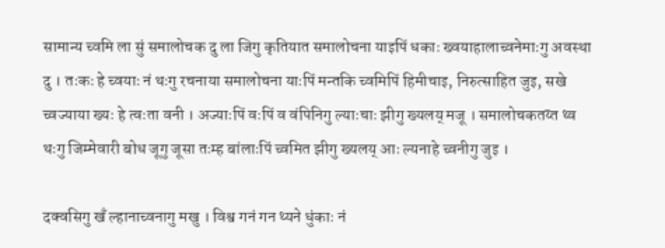सामान्य च्वमि ला सुं समालोचक दु ला जिगु कृतियात समालोचना याइपिं धकाः ख्वयाहालाच्वनेमाःगु अवस्था दु । तःकः हे च्वयाः नं थःगु रचनाया समालोचना याःपिं मन्तकि च्वमिपिं हिमीचाइ, निरुत्साहित जुइ, सखे च्वज्याया ख्यः हे त्वःता वनी । अज्याःपिं वःपिं व वंपिनिगु ल्याःचाः झीगु ख्यलय् मजू । समालोचकतय्त थ्व थःगु जिम्मेवारी बोध जूगु जूसा तःम्ह बांलाःपिं च्वमित झीगु ख्यलय् आः ल्यनाहे च्वनीगु जुइ ।

दक्वसिगु खँ ल्हानाच्वनागु मखु । विश्व गनं गन थ्यने धुंकाः नं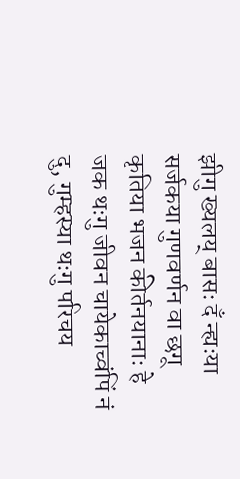झीगु ख्यलय् बासः दँ न्ह्यःया सर्जकया गुणवर्णन वा छगू कृतिया भजन कीर्तनयानाः हे जक थःगु जीवन चायेकाच्वंपिं नं दु, गुम्हस्या थःगु परिचय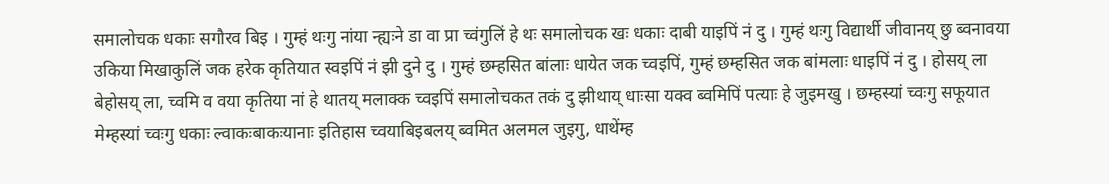समालोचक धकाः सगौरव बिइ । गुम्हं थःगु नांया न्ह्यःने डा वा प्रा च्वंगुलिं हे थः समालोचक खः धकाः दाबी याइपिं नं दु । गुम्हं थःगु विद्यार्थी जीवानय् छु ब्वनावया उकिया मिखाकुलिं जक हरेक कृतियात स्वइपिं नं झी दुने दु । गुम्हं छम्हसित बांलाः धायेत जक च्वइपिं, गुम्हं छम्हसित जक बांमलाः धाइपिं नं दु । होसय् ला बेहोसय् ला, च्वमि व वया कृतिया नां हे थातय् मलाक्क च्वइपिं समालोचकत तकं दु झीथाय् धाःसा यक्व ब्वमिपिं पत्याः हे जुइमखु । छम्हस्यां च्वःगु सफूयात मेम्हस्यां च्वःगु धकाः ल्वाकःबाकःयानाः इतिहास च्वयाबिइबलय् ब्वमित अलमल जुइगु, धाथेंम्ह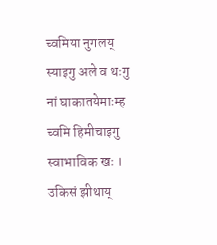च्वमिया नुगलय् स्याइगु अले व थःगु नां घाकातयेमाःम्ह च्वमि हिमीचाइगु स्वाभाविक खः । उकिसं झीथाय्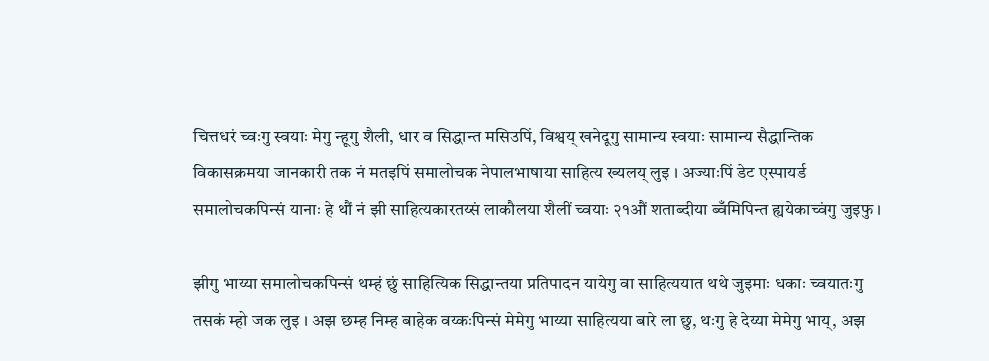चित्तधरं च्वःगु स्वयाः मेगु न्हूगु शैली, धार व सिद्धान्त मसिउपिं, विश्वय् खनेदूगु सामान्य स्वयाः सामान्य सैद्धान्तिक विकासक्रमया जानकारी तक नं मतइपिं समालोचक नेपालभाषाया साहित्य ख्यलय् लुइ । अज्याःपिं डेट एस्पायर्ड समालोचकपिन्सं यानाः हे थौं नं झी साहित्यकारतय्सं लाकौलया शैलीं च्वयाः २१औं शताब्दीया ब्वँमिपिन्त ह्ययेकाच्वंगु जुइफु ।

झीगु भाय्या समालोचकपिन्सं थम्हं छुं साहित्यिक सिद्धान्तया प्रतिपादन यायेगु वा साहित्ययात थथे जुइमाः धकाः च्वयातःगु तसकं म्हो जक लुइ । अझ छम्ह निम्ह बाहेक वय्कःपिन्सं मेमेगु भाय्या साहित्यया बारे ला छु, थःगु हे देय्या मेमेगु भाय्, अझ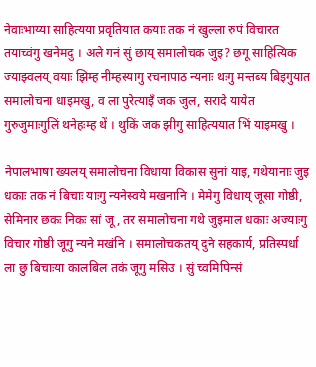नेवाःभाय्या साहित्यया प्रवृतियात कयाः तक नं खुल्ला रुपं विचारत तयाच्वंगु खनेमदु । अले गनं सुं छाय् समालोचक जुइ? छगू साहित्यिक ज्याझ्वलय् वयाः झिम्ह नीम्हस्यागु रचनापाठ न्यनाः थःगु मन्तब्य बिइगुयात समालोचना धाइमखु, व ला पुरेत्याइँ जक जुल, सरादे यायेत गुरुजुमाःगुलिं थनेहःम्ह थें । थुकिं जक झीगु साहित्ययात भिं याइमखु ।

नेपालभाषा ख्यलय् समालोचना विधाया विकास सुनां याइ, गथेयानाः जुइ धकाः तक नं बिचाः याःगु न्यनेस्वये मखनानि । मेमेगु विधाय् जूसा गोष्ठी, सेमिनार छकः निकः सां जू , तर समालोचना गथे जुइमाल धकाः अज्याःगु विचार गोष्ठी जूगु न्यने मखंनि । समालोचकतय् दुने सहकार्य, प्रतिस्पर्धा ला छु बिचाःया कालबिल तकं जूगु मसिउ । सुं च्वमिपिन्सं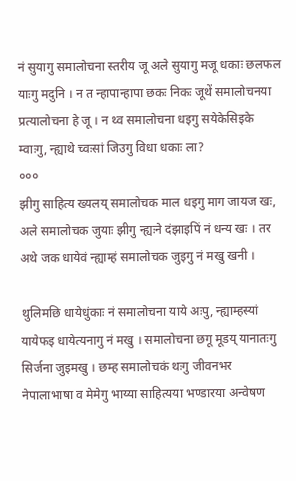नं सुयागु समालोचना स्तरीय जू अले सुयागु मजू धकाः छलफल याःगु मदुनि । न त न्हापान्हापा छकः निकः जूथें समालोचनया प्रत्यालोचना हे जू । न थ्व समालोचना धइगु सयेकेसिइके म्वाःगु, न्ह्याथे च्वःसां जिउगु विधा धकाः ला?
०००
झीगु साहित्य ख्यलय् समालोचक माल धइगु माग जायज खः, अले समालोचक जुयाः झीगु न्ह्यःने दंझाइपिं नं धन्य खः । तर अथे जक धायेवं न्ह्याम्हं समालोचक जुइगु नं मखु खनी ।

थुलिमछि धायेधुंकाः नं समालोचना याये अःपु, न्ह्याम्हस्यां यायेफइ धायेत्यनागु नं मखु । समालोचना छगू मूडय् यानातःगु सिर्जना जुइमखु । छम्ह समालोचकं थःगु जीवनभर नेपालाभाषा व मेमेगु भाय्या साहित्यया भण्डारया अन्वेषण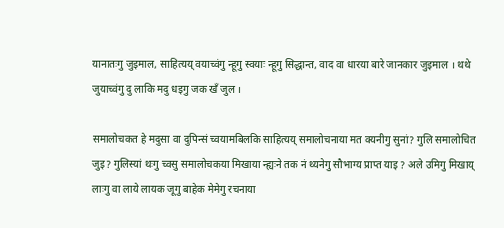यानातःगु जुइमाल, साहित्यय् वयाच्वंगु न्हूगु स्वयाः न्हूगु सिद्धान्त, वाद वा धारया बारे जानकार जुइमाल । थथे जुयाच्वंगु दु लाकि मदु धइगु जक खँ जुल ।

समालोचकत हे मदुसा वा दुपिन्सं च्वयामबिलकि साहित्यय् समालोचनाया मत क्यनीगु सुनां? गुलि समालोचित जुइ? गुलिस्यां थःगु च्वसु समालोचकया मिखाया न्ह्यःने तक नं थ्यनेगु सौभाग्य प्राप्त याइ ? अले उमिगु मिखाय् लाःगु वा लाये लायक जूगु बाहेक मेमेगु रचनाया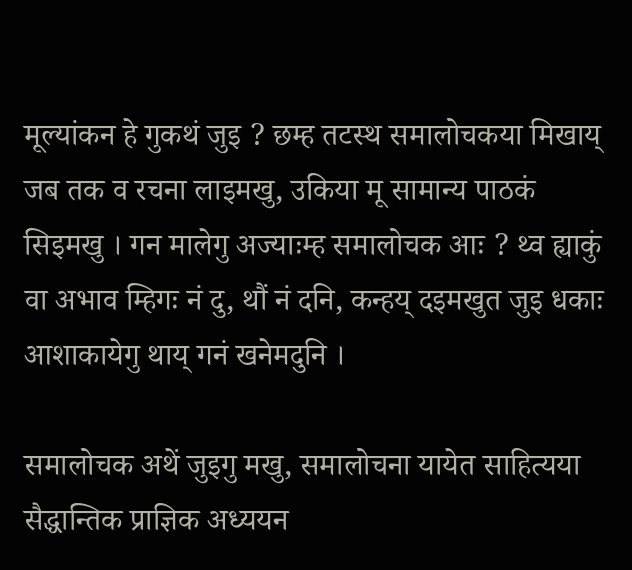मूल्यांकन हे गुकथं जुइ ? छम्ह तटस्थ समालोचकया मिखाय् जब तक व रचना लाइमखु, उकिया मू सामान्य पाठकं सिइमखु । गन मालेगु अज्याःम्ह समालोचक आः ? थ्व ह्याकुं वा अभाव म्हिगः नं दु, थौं नं दनि, कन्हय् दइमखुत जुइ धकाः आशाकायेगु थाय् गनं खनेमदुनि ।

समालोचक अथें जुइगु मखु, समालोचना यायेत साहित्यया सैद्धान्तिक प्राज्ञिक अध्ययन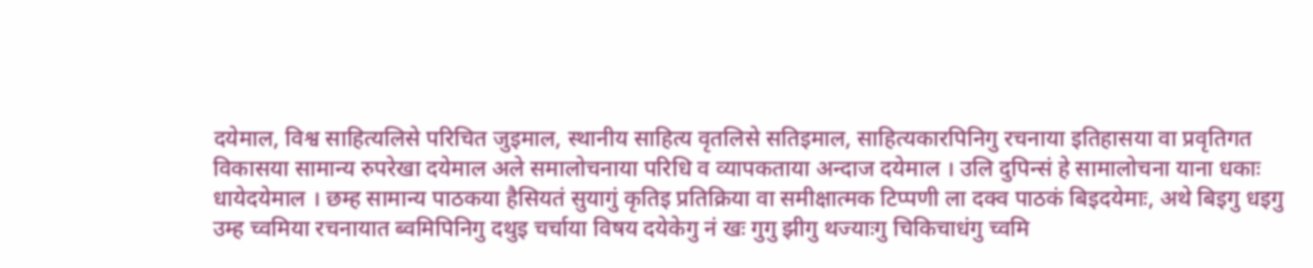दयेमाल, विश्व साहित्यलिसे परिचित जुइमाल, स्थानीय साहित्य वृतलिसे सतिइमाल, साहित्यकारपिनिगु रचनाया इतिहासया वा प्रवृतिगत विकासया सामान्य रुपरेखा दयेमाल अले समालोचनाया परिधि व व्यापकताया अन्दाज दयेमाल । उलि दुपिन्सं हे सामालोचना याना धकाः धायेदयेमाल । छम्ह सामान्य पाठकया हैसियतं सुयागुं कृतिइ प्रतिक्रिया वा समीक्षात्मक टिप्पणी ला दक्व पाठकं बिइदयेमाः, अथे बिइगु धइगु उम्ह च्वमिया रचनायात ब्वमिपिनिगु दथुइ चर्चाया विषय दयेकेगु नं खः गुगु झीगु थज्याःगु चिकिचाधंगु च्वमि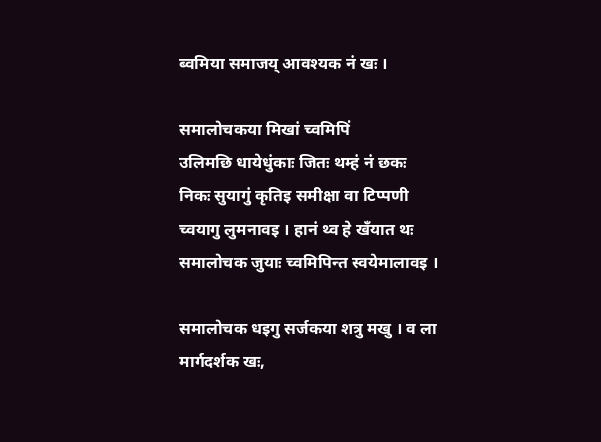ब्वमिया समाजय् आवश्यक नं खः ।

समालोचकया मिखां च्वमिपिं
उलिमछि धायेधुंकाः जितः थम्हं नं छकः निकः सुयागुं कृतिइ समीक्षा वा टिप्पणी च्वयागु लुमनावइ । हानं थ्व हे खँयात थः समालोचक जुयाः च्वमिपिन्त स्वयेमालावइ ।

समालोचक धइगु सर्जकया शत्रु मखु । व ला मार्गदर्शक खः,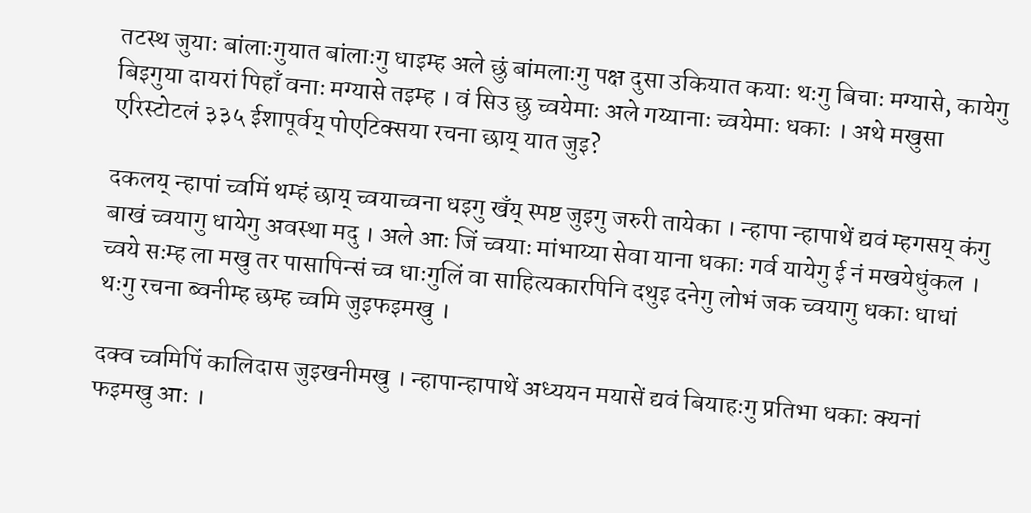तटस्थ जुयाः बांलाःगुयात बांलाःगु धाइम्ह अले छुं बांमलाःगु पक्ष दुसा उकियात कयाः थःगु बिचाः मग्यासे, कायेगु बिइगुया दायरां पिहाँ वनाः मग्यासे तइम्ह । वं सिउ छु च्वयेमाः अले गय्यानाः च्वयेमाः धकाः । अथे मखुसा एरिस्टोटलं ३३५ ईशापूर्वय् पोएटिक्सया रचना छाय् यात जुइ?

दकलय् न्हापां च्वमिं थम्हं छाय् च्वयाच्वना धइगु खँय् स्पष्ट जुइगु जरुरी तायेका । न्हापा न्हापाथें द्यवं म्हगसय् कंगु बाखं च्वयागु धायेगु अवस्था मदु । अले आः जिं च्वयाः मांभाय्या सेवा याना धकाः गर्व यायेगु ई नं मखयेधुंकल । च्वये सःम्ह ला मखु तर पासापिन्सं च्व धाःगुलिं वा साहित्यकारपिनि दथुइ दनेगु लोभं जक च्वयागु धकाः धाधां थःगु रचना ब्वनीम्ह छम्ह च्वमि जुइफइमखु ।

दक्व च्वमिपिं कालिदास जुइखनीमखु । न्हापान्हापाथें अध्ययन मयासें द्यवं बियाहःगु प्रतिभा धकाः क्यनां फइमखु आः ।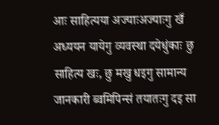आः साहित्यया अज्याःअज्याःगु खँ अध्ययन यायेगु व्यवस्था दयेधुंकाः छु साहित्य खः, छु मखु धइगु सामान्य जानकारी ब्वमिपिन्सं तयातःगु दइ सा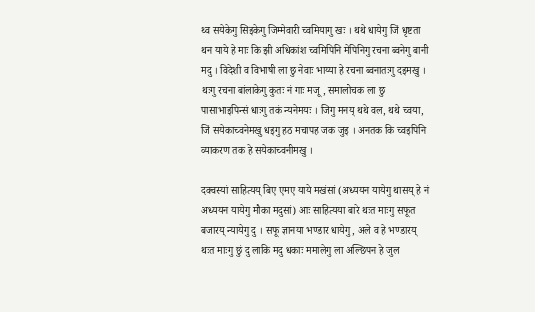थ्व सयेकेगु सिइकेगु जिम्मेवारी च्वमियागु खः । थथे धायेगु जिं धृष्टता थन याये हे माः कि झी अधिकांश च्वमिपिनि मेपिनिगु रचना ब्वनेगु बानी मदु । विदेशी व विभाषी ला छु नेवाः भाय्या हे रचना ब्वनातःगु दइमखु । थःगु रचना बांलाकेगु कुतः नं गाः मजू, समालोचक ला छु पासाभाइपिन्सं धाःगु तकं न्यनेमयः । जिगु मनय् थथे वल, थथे च्वया, जिं सयेकाच्वनेमखु धइगु हठ मचापह जक जुइ । अनतक कि च्वइपिनि व्याकरण तक हे सयेकाच्वनीमखु ।

दक्वस्यां साहित्यय् बिए एमए याये मखंसां (अध्ययन यायेगु थासय् हे नं अध्ययन यायेगु मौका मदुसां) आः साहित्यया बारे थःत माःगु सफूत बजारय् न्यायेगु दु । सफू ज्ञानया भण्डार धायेगु, अले व हे भण्डारय् थःत माःगु छुं दु लाकि मदु धकाः ममालेगु ला अल्छिपन हे जुल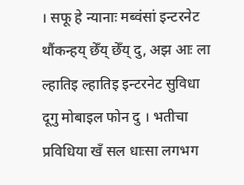। सफू हे न्यानाः मब्वंसां इन्टरनेट थौंकन्हय् छेँय् छेँय् दु, अझ आः ला ल्हातिइ ल्हातिइ इन्टरनेट सुविधा दूगु मोबाइल फोन दु । भतीचा प्रविधिया खँ सल धाःसा लगभग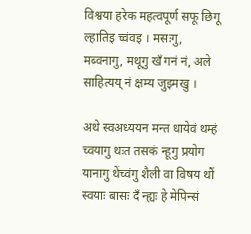विश्वया हरेक महत्वपूर्ण सफू छिगू ल्हातिइ च्वंवइ । मसःगु, मब्वनागु, मथूगु खँ गनं नं, अले साहित्यय् नं क्षम्य जुइमखु ।

अथे स्वअध्ययन मन्त धायेवं थम्हं च्वयागु थःत तसकं न्हूगु प्रयोग यानागु थेंच्वंगु शैली वा विषय थौं स्वयाः बासः दँ न्ह्यः हे मेपिन्सं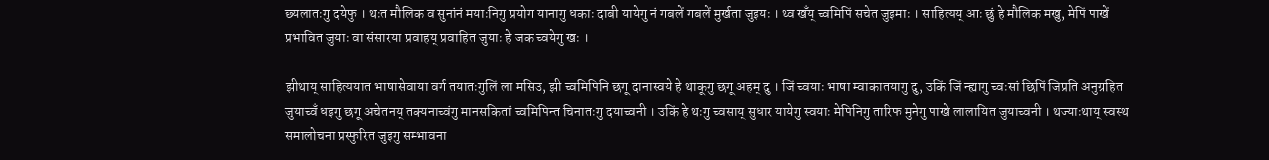छ्यलातःगु दयेफु । थःत मौलिक व सुनांनं मयाःनिगु प्रयोग यानागु धकाः दाबी यायेगु नं गबलें गबलें मुर्खता जुइयः । थ्व खँय् च्वमिपिं सचेत जुइमाः । साहित्यय् आः छुं हे मौलिक मखु, मेपिं पाखें प्रभावित जुयाः वा संसारया प्रवाहय् प्रवाहित जुयाः हे जक च्वयेगु खः ।

झीथाय् साहित्ययात भाषासेवाया वर्ग तयातःगुलिं ला मसिउ, झी च्वमिपिनि छगू दानास्वये हे थाकूगु छगू अहम् दु । जिं च्वयाः भाषा म्वाकातयागु दु, उकिं जिं न्ह्यागु च्वःसां छिपिं जिप्रति अनुग्रहित जुयाच्वँ धइगु छगू अचेतनय् तक्यनाच्वंगु मानसकितां च्वमिपिन्त चिनातःगु दयाच्वनी । उकिं हे थःगु च्वसाय् सुधार यायेगु स्वयाः मेपिनिगु तारिफ मुनेगु पाखे लालायित जुयाच्वनी । थज्याःथाय् स्वस्थ समालोचना प्रस्फुरित जुइगु सम्भावना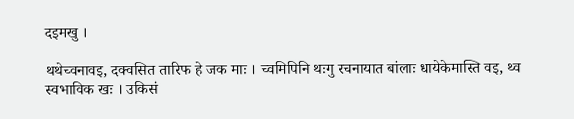दइमखु ।

थथेच्वनावइ, दक्वसित तारिफ हे जक माः । च्वमिपिनि थःगु रचनायात बांलाः धायेकेमास्ति वइ, थ्व स्वभाविक खः । उकिसं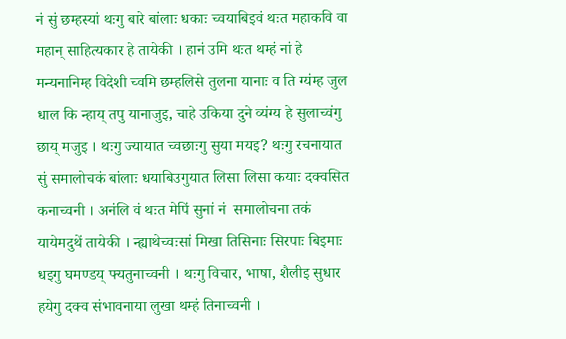नं सुं छम्हस्यां थःगु बारे बांलाः धकाः च्वयाबिइवं थःत महाकवि वा महान् साहित्यकार हे तायेकी । हानं उमि थःत थम्हं नां हे मन्यनानिम्ह विदेशी च्वमि छम्हलिसे तुलना यानाः व ति ग्यंम्ह जुल धाल कि न्हाय् तपु यानाजुइ, चाहे उकिया दुने व्यंग्य हे सुलाच्वंगु छाय् मजुइ । थःगु ज्यायात च्वछाःगु सुया मयइ? थःगु रचनायात सुं समालोचकं बांलाः धयाबिउगुयात लिसा लिसा कयाः दक्वसित कनाच्वनी । अनंलि वं थःत मेपिं सुनां नं  समालोचना तकं यायेमदुथें तायेकी । न्ह्याथेच्वःसां मिखा तिसिनाः सिरपाः बिइमाः धइगु घमण्डय् फ्यतुनाच्वनी । थःगु विचार, भाषा, शैलीइ सुधार हयेगु दक्व संभावनाया लुखा थम्हं तिनाच्वनी ।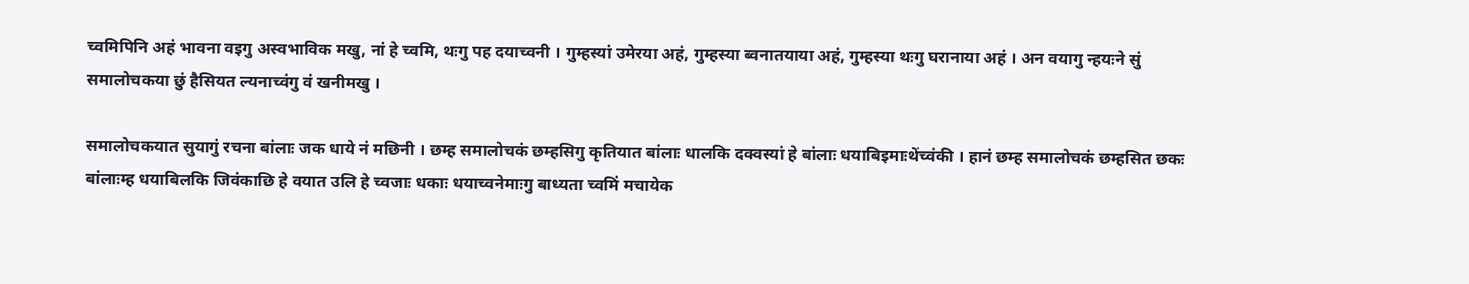च्वमिपिनि अहं भावना वइगु अस्वभाविक मखु, नां हे च्वमि, थःगु पह दयाच्वनी । गुम्हस्यां उमेरया अहं, गुम्हस्या ब्वनातयाया अहं, गुम्हस्या थःगु घरानाया अहं । अन वयागु न्हयःने सुं समालोचकया छुं हैसियत ल्यनाच्वंगु वं खनीमखु ।

समालोचकयात सुयागुं रचना बांलाः जक धाये नं मछिनी । छम्ह समालोचकं छम्हसिगु कृतियात बांलाः धालकि दक्वस्यां हे बांलाः धयाबिइमाःथेंच्वंकी । हानं छम्ह समालोचकं छम्हसित छकः बांलाःम्ह धयाबिलकि जिवंकाछि हे वयात उलि हे च्वजाः धकाः धयाच्वनेमाःगु बाध्यता च्वमिं मचायेक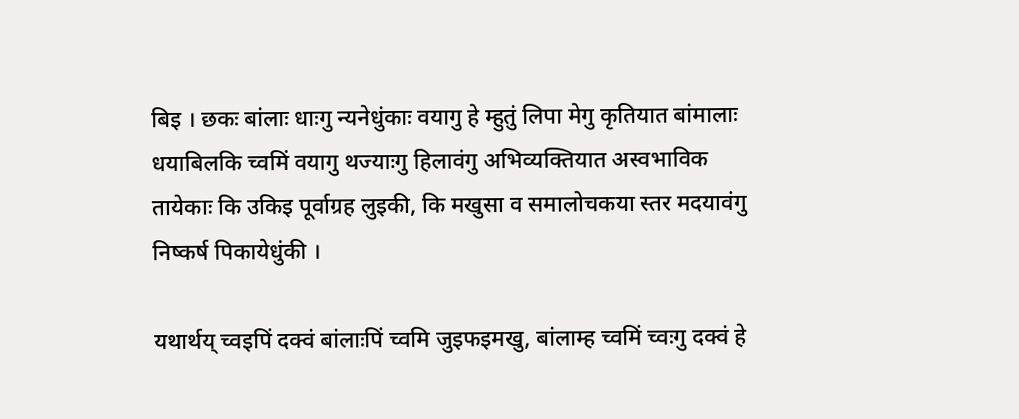बिइ । छकः बांलाः धाःगु न्यनेधुंकाः वयागु हे म्हुतुं लिपा मेगु कृतियात बांमालाः धयाबिलकि च्वमिं वयागु थज्याःगु हिलावंगु अभिव्यक्तियात अस्वभाविक तायेकाः कि उकिइ पूर्वाग्रह लुइकी, कि मखुसा व समालोचकया स्तर मदयावंगु निष्कर्ष पिकायेधुंकी ।

यथार्थय् च्वइपिं दक्वं बांलाःपिं च्वमि जुइफइमखु, बांलाम्ह च्वमिं च्वःगु दक्वं हे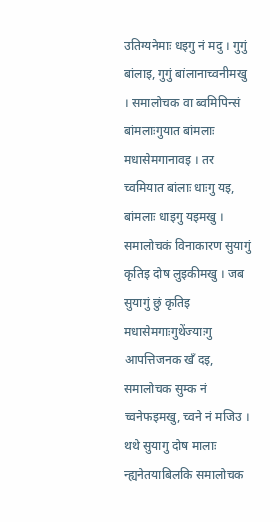उतिग्यनेमाः धइगु नं मदु । गुगुं बांलाइ, गुगुं बांलानाच्वनीमखु । समालोचक वा ब्वमिपिन्सं बांमलाःगुयात बांमलाः मधासेमगानावइ । तर च्वमियात बांलाः धाःगु यइ, बांमलाः धाइगु यइमखु । समालोचकं विनाकारण सुयागुं कृतिइ दोष लुइकीमखु । जब सुयागुं छुं कृतिइ मधासेमगाःगुथेंज्याःगु आपत्तिजनक खँ दइ, समालोचक सुम्क नं च्वनेफइमखु, च्वने नं मजिउ । थथे सुयागु दोष मालाः न्ह्यनेतयाबिलकि समालोचक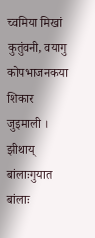च्वमिया मिखां कुतुंवनी, वयागु कोपभाजनकया शिकार जुइमाली । झीथाय् बांलाःगुयात बांलाः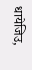धायेजिउ,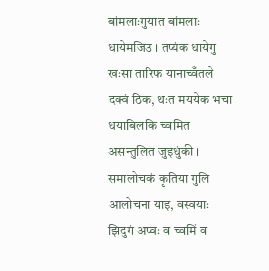बांमलाःगुयात बांमलाः धायेमजिउ । तप्यंक धायेगु खःसा तारिफ यानाच्वँतले दक्वं ठिक, थःत मययेक भचा धयाबिलकि च्वमित असन्तुलित जुइधुंकी । समालोचकं कृतिया गुलि आलोचना याइ, वस्वयाः झिदुगं अप्वः व च्वमिं व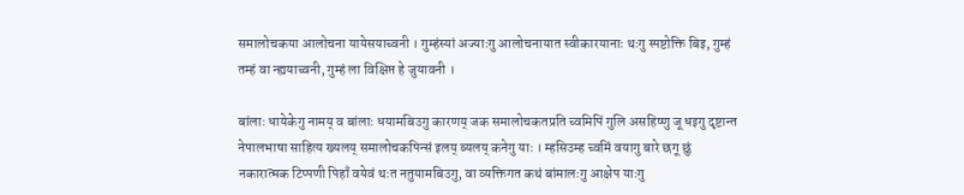समालोचकया आलोचना यायेसयाच्वनी । गुम्हंस्यां अज्याःगु आलोचनायात स्वीकारयानाः थःगु स्पष्टोक्ति बिइ, गुम्हं तम्हं वा न्ह्ययाच्वनी, गुम्हं ला विक्षिप्त हे जुयावनी ।

बांलाः धायेकेगु नामय् व बांलाः धयामबिउगु कारणय् जक समालोचकतप्रति च्वमिपिं गुलि असहिष्णु जू धइगु दृष्टान्त नेपालभाषा साहित्य ख्यलय् समालोचकपिन्सं इलय् ब्यलय् कनेगु याः । म्हसिउम्ह च्वमिं वयागु बारे छगू छुं नकारात्मक टिप्पणी पिहाँ वयेवं थःत नतुयामबिउगु, वा व्यक्तिगत कथं बांमालःगु आक्षेप याःगु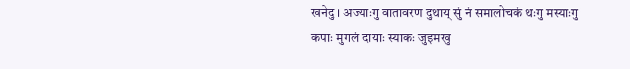खनेदु । अज्याःगु वातावरण दुथाय् सुं नं समालोचकं थःगु मस्याःगु कपाः मुगलं दायाः स्याकः जुइमखु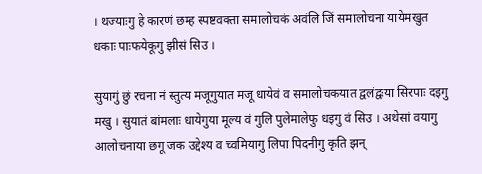। थज्याःगु हे कारणं छम्ह स्पष्टवक्ता समालोचकं अवंलि जिं समालोचना यायेमखुत धकाः पाःफयेकूगु झीसं सिउ ।

सुयागुं छुं रचना नं स्तुत्य मजूगुयात मजू धायेवं व समालोचकयात द्वलंद्वःया सिरपाः दइगु मखु । सुयातं बांमलाः धायेगुया मूल्य वं गुलि पुलेमालेफु धइगु वं सिउ । अथेसां वयागु आलोचनाया छगू जक उद्देश्य व च्वमियागु लिपा पिदनीगु कृति झन्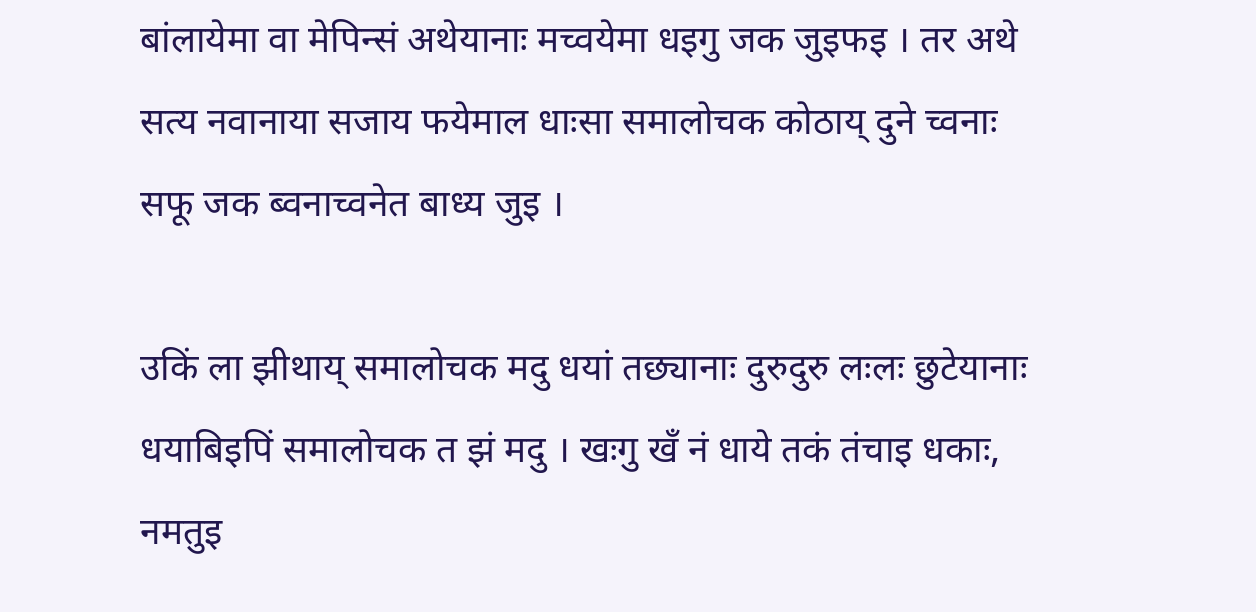बांलायेमा वा मेपिन्सं अथेयानाः मच्वयेमा धइगु जक जुइफइ । तर अथे सत्य नवानाया सजाय फयेमाल धाःसा समालोचक कोठाय् दुने च्वनाः सफू जक ब्वनाच्वनेत बाध्य जुइ ।

उकिं ला झीथाय् समालोचक मदु धयां तछ्यानाः दुरुदुरु लःलः छुटेयानाः धयाबिइपिं समालोचक त झं मदु । खःगु खँ नं धाये तकं तंचाइ धकाः, नमतुइ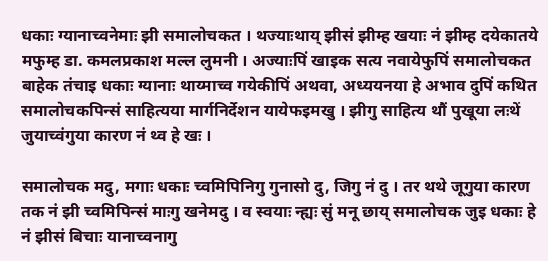धकाः ग्यानाच्वनेमाः झी समालोचकत । थज्याःथाय् झीसं झीम्ह खयाः नं झीम्ह दयेकातये मफुम्ह डा. कमलप्रकाश मल्ल लुमनी । अज्याःपिं खाइक सत्य नवायेफुपिं समालोचकत बाहेक तंचाइ धकाः ग्यानाः थाय्माच्व गयेकीपिं अथवा, अध्ययनया हे अभाव दुपिं कथित समालोचकपिन्सं साहित्यया मार्गनिर्देशन यायेफइमखु । झीगु साहित्य थौं पुखूया लःथें जुयाच्वंगुया कारण नं थ्व हे खः ।

समालोचक मदु, मगाः धकाः च्वमिपिनिगु गुनासो दु, जिगु नं दु । तर थथे जूगुया कारण तक नं झी च्वमिपिन्सं माःगु खनेमदु । व स्वयाः न्ह्यः सुं मनू छाय् समालोचक जुइ धकाः हे नं झीसं बिचाः यानाच्वनागु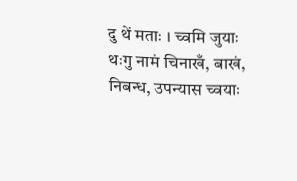दु थें मताः । च्वमि जुयाः थःगु नामं चिनाखँ, बाखं, निबन्ध, उपन्यास च्वयाः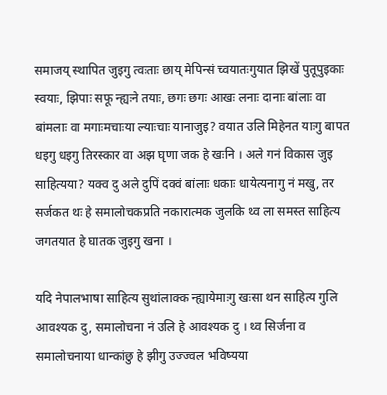समाजय् स्थापित जुइगु त्वःताः छाय् मेपिन्सं च्वयातःगुयात झिखें पुतूपुइकाः स्वयाः, झिपाः सफू न्ह्यःने तयाः, छगः छगः आखः लनाः दानाः बांलाः वा बांमलाः वा मगाःमचाःया ल्याःचाः यानाजुइ? वयात उलि मिहेनत याःगु बापत धइगु धइगु तिरस्कार वा अझ घृणा जक हे खःनि । अले गनं विकास जुइ साहित्यया? यक्व दु अले दुपिं दक्वं बांलाः धकाः धायेत्यनागु नं मखु, तर सर्जकत थः हे समालोचकप्रति नकारात्मक जुलकि थ्व ला समस्त साहित्य जगतयात हे घातक जुइगु खना ।

यदि नेपालभाषा साहित्य सुथांलाक्क न्ह्यायेमाःगु खःसा थन साहित्य गुलि आवश्यक दु, समालोचना नं उलि हे आवश्यक दु । थ्व सिर्जना व समालोचनाया धान्कांछु हे झीगु उज्ज्वल भविष्यया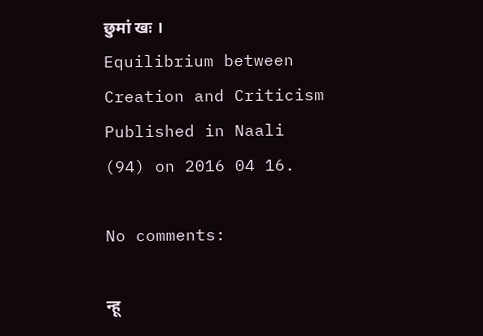छुमां खः ।
Equilibrium between Creation and Criticism
Published in Naali (94) on 2016 04 16.

No comments:

न्हू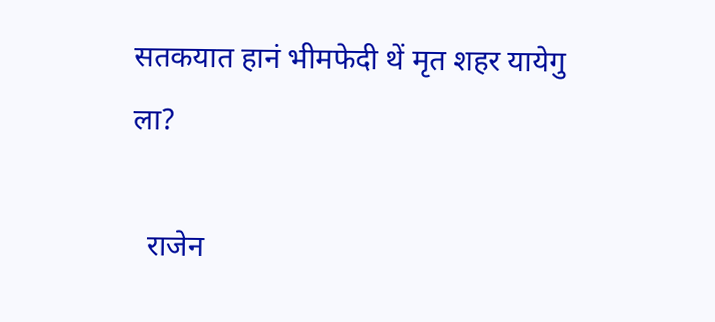सतकयात हानं भीमफेदी थें मृत शहर यायेगु ला?

  राजेन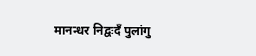मानन्धर निद्वःदँ पुलांगु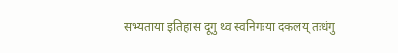सभ्यताया इतिहास दूगु थ्व स्वनिगःया दकलय् तःधंगु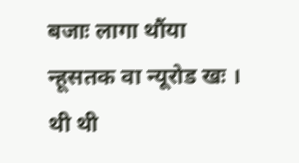बजाः लागा थौंया न्हूसतक वा न्यूरोड खः । थी थी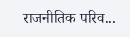राजनीतिक परिव...